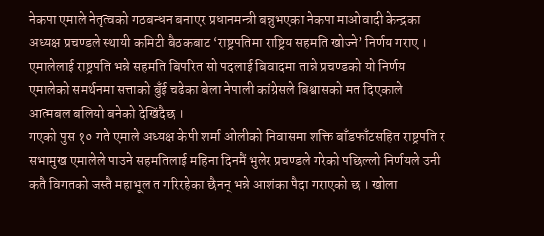नेकपा एमाले नेतृत्वको गठबन्धन बनाएर प्रधानमन्त्री बन्नुभएका नेकपा माओवादी केन्द्रका अध्यक्ष प्रचण्डले स्थायी कमिटी बैठकबाट ‘राष्ट्रपतिमा राष्ट्रिय सहमति खोज्ने’ निर्णय गराए । एमालेलाई राष्ट्रपति भन्ने सहमति बिपरित सो पदलाई बिवादमा तान्ने प्रचण्डको यो निर्णय एमालेको समर्थनमा सत्ताको बुँई चढेका बेला नेपाली कांग्रेसले बिश्वासको मत दिएकाले आत्मबल बलियो बनेको देखिंदैछ ।
गएको पुस १० गते एमाले अध्यक्ष केपी शर्मा ओलीको निवासमा शक्ति बाँडफाँटसहित राष्ट्रपति र सभामुख एमालेले पाउने सहमतिलाई महिना दिनमैं भुलेर प्रचण्डले गरेको पछिल्लो निर्णयले उनी कतै विगतको जस्तै महाभूल त गरिरहेका छैनन् भन्ने आशंका पैदा गराएको छ । खोला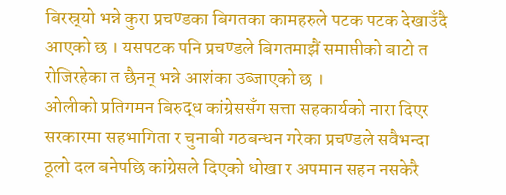बिरस्र्यो भन्ने कुरा प्रचण्डका बिगतका कामहरुले पटक पटक देखाउँदै आएको छ । यसपटक पनि प्रचण्डले बिगतमाझैं समाप्तीको बाटो त रोजिरहेका त छैनन् भन्ने आशंका उब्जाएको छ ।
ओलीको प्रतिगमन बिरुद्ध कांग्रेससँग सत्ता सहकार्यको नारा दिएर सरकारमा सहभागिता र चुनाबी गठबन्धन गरेका प्रचण्डले सवैभन्दा ठूलो दल बनेपछि कांग्रेसले दिएको धोखा र अपमान सहन नसकेरै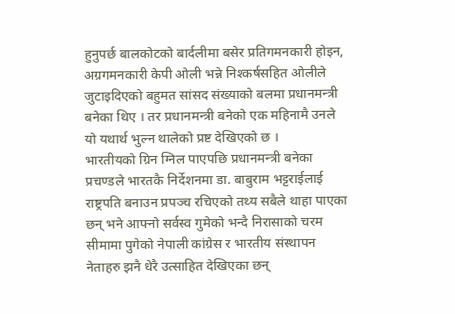हुनुपर्छ बालकोटको बार्दलीमा बसेर प्रतिगमनकारी होइन, अग्रगमनकारी केपी ओली भन्ने निश्कर्षसहित ओलीले जुटाइदिएको बहुमत सांसद संख्याको बलमा प्रधानमन्त्री बनेका थिए । तर प्रधानमन्त्री बनेको एक महिनामै उनले यो यथार्थ भुल्न थालेको प्रष्ट देखिएको छ ।
भारतीयको ग्रिन ग्निल पाएपछि प्रधानमन्त्री बनेका प्रचण्डले भारतकै निर्देशनमा डा. बाबुराम भट्टराईलाई राष्ट्रपति बनाउन प्रपञ्च रचिएको तथ्य सबैले थाहा पाएका छन् भने आफ्नो सर्वस्व गुमेको भन्दै निरासाको चरम सीमामा पुगेको नेपाली कांग्रेस र भारतीय संस्थापन नेताहरु झनै धेरै उत्साहित देखिएका छन्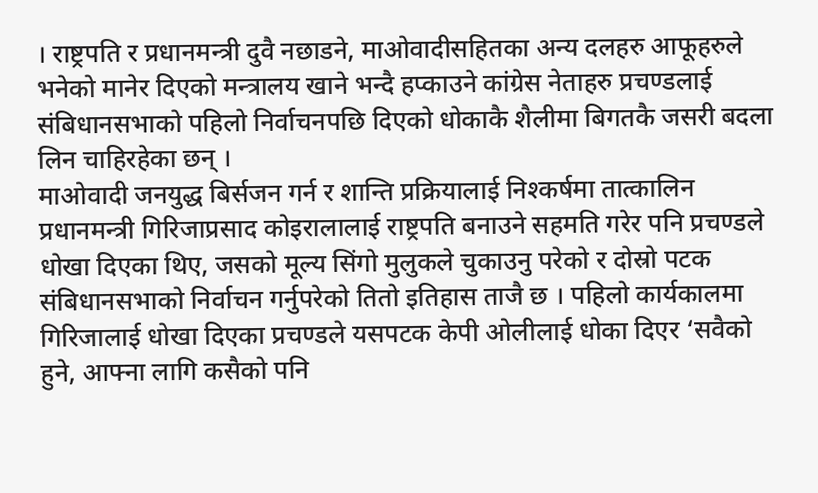। राष्ट्रपति र प्रधानमन्त्री दुवै नछाडने, माओवादीसहितका अन्य दलहरु आफूहरुले भनेको मानेर दिएको मन्त्रालय खाने भन्दै हप्काउने कांग्रेस नेताहरु प्रचण्डलाई संबिधानसभाको पहिलो निर्वाचनपछि दिएको धोकाकै शैलीमा बिगतकै जसरी बदला लिन चाहिरहेका छन् ।
माओवादी जनयुद्ध बिर्सजन गर्न र शान्ति प्रक्रियालाई निश्कर्षमा तात्कालिन प्रधानमन्त्री गिरिजाप्रसाद कोइरालालाई राष्ट्रपति बनाउने सहमति गरेर पनि प्रचण्डले धोखा दिएका थिए, जसको मूल्य सिंगो मुलुकले चुकाउनु परेको र दोस्रो पटक संबिधानसभाको निर्वाचन गर्नुपरेको तितो इतिहास ताजै छ । पहिलो कार्यकालमा गिरिजालाई धोखा दिएका प्रचण्डले यसपटक केपी ओलीलाई धोका दिएर ‘सवैको हुने, आफ्ना लागि कसैको पनि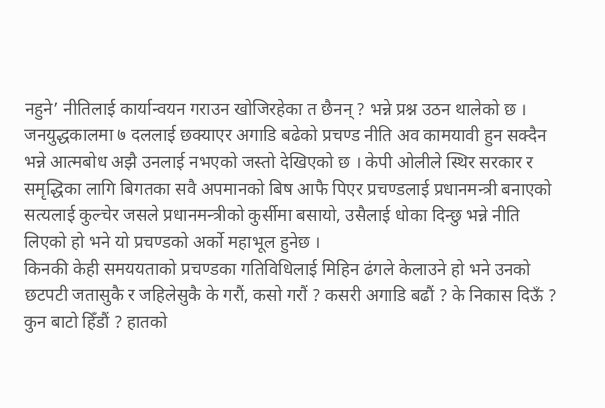नहुने’ नीतिलाई कार्यान्वयन गराउन खोजिरहेका त छैनन् ? भन्ने प्रश्न उठन थालेको छ ।
जनयुद्धकालमा ७ दललाई छक्याएर अगाडि बढेको प्रचण्ड नीति अव कामयावी हुन सक्दैन भन्ने आत्मबोध अझै उनलाई नभएको जस्तो देखिएको छ । केपी ओलीले स्थिर सरकार र समृद्धिका लागि बिगतका सवै अपमानको बिष आफै पिएर प्रचण्डलाई प्रधानमन्त्री बनाएको सत्यलाई कुल्चेर जसले प्रधानमन्त्रीको कुर्सीमा बसायो, उसैलाई धोका दिन्छु भन्ने नीति लिएको हो भने यो प्रचण्डको अर्को महाभूल हुनेछ ।
किनकी केही समययताको प्रचण्डका गतिविधिलाई मिहिन ढंगले केलाउने हो भने उनको छटपटी जतासुकै र जहिलेसुकै के गरौं, कसो गरौं ? कसरी अगाडि बढौं ? के निकास दिऊँ ? कुन बाटो हिँडौं ? हातको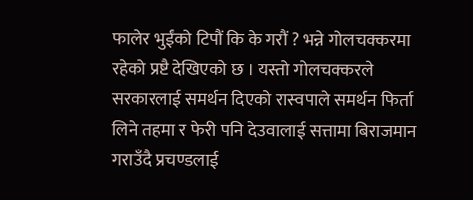फालेर भुईंको टिपौं कि के गरौं ? भन्ने गोलचक्करमा रहेको प्रष्टै देखिएको छ । यस्तो गोलचक्करले सरकारलाई समर्थन दिएको रास्वपाले समर्थन फिर्ता लिने तहमा र फेरी पनि देउवालाई सत्तामा बिराजमान गराउँदै प्रचण्डलाई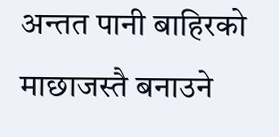अन्तत पानी बाहिरको माछाजस्तै बनाउने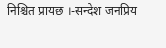निश्चित प्रायछ ।-सन्देश जनप्रिय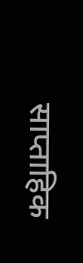साप्ताहिक